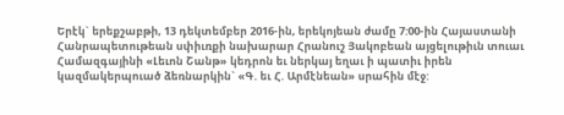Երէկ` երեքշաբթի, 13 դեկտեմբեր 2016-ին, երեկոյեան ժամը 7:00-ին Հայաստանի Հանրապետութեան սփիւռքի նախարար Հրանուշ Յակոբեան այցելութիւն տուաւ Համազգայինի «Լեւոն Շանթ» կեդրոն եւ ներկայ եղաւ ի պատիւ իրեն կազմակերպուած ձեռնարկին` «Գ. եւ Հ. Արմէնեան» սրահին մէջ: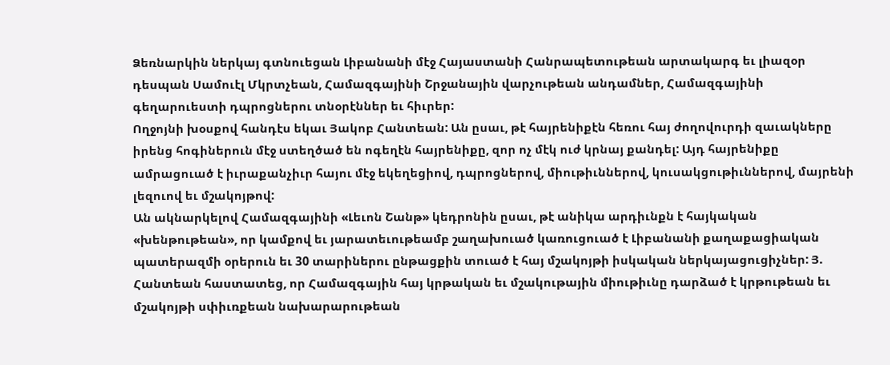Ձեռնարկին ներկայ գտնուեցան Լիբանանի մէջ Հայաստանի Հանրապետութեան արտակարգ եւ լիազօր դեսպան Սամուէլ Մկրտչեան, Համազգայինի Շրջանային վարչութեան անդամներ, Համազգայինի գեղարուեստի դպրոցներու տնօրէններ եւ հիւրեր:
Ողջոյնի խօսքով հանդէս եկաւ Յակոբ Հանտեան: Ան ըսաւ, թէ հայրենիքէն հեռու հայ ժողովուրդի զաւակները իրենց հոգիներուն մէջ ստեղծած են ոգեղէն հայրենիքը, զոր ոչ մէկ ուժ կրնայ քանդել: Այդ հայրենիքը ամրացուած է իւրաքանչիւր հայու մէջ եկեղեցիով, դպրոցներով, միութիւններով, կուսակցութիւններով, մայրենի լեզուով եւ մշակոյթով:
Ան ակնարկելով Համազգայինի «Լեւոն Շանթ» կեդրոնին ըսաւ, թէ անիկա արդիւնքն է հայկական «խենթութեան», որ կամքով եւ յարատեւութեամբ շաղախուած կառուցուած է Լիբանանի քաղաքացիական պատերազմի օրերուն եւ 30 տարիներու ընթացքին տուած է հայ մշակոյթի իսկական ներկայացուցիչներ: Յ. Հանտեան հաստատեց, որ Համազգային հայ կրթական եւ մշակութային միութիւնը դարձած է կրթութեան եւ մշակոյթի սփիւռքեան նախարարութեան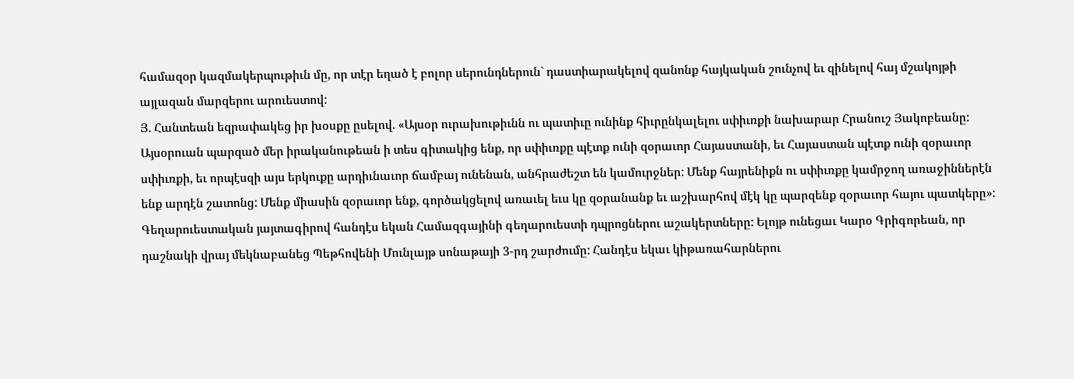համազօր կազմակերպութիւն մը, որ տէր եղած է բոլոր սերունդներուն` դաստիարակելով զանոնք հայկական շունչով եւ զինելով հայ մշակոյթի այլազան մարզերու արուեստով:
Յ. Հանտեան եզրափակեց իր խօսքը ըսելով. «Այսօր ուրախութիւնն ու պատիւը ունինք հիւրընկալելու սփիւռքի նախարար Հրանուշ Յակոբեանը: Այսօրուան պարզած մեր իրականութեան ի տես գիտակից ենք, որ սփիւռքը պէտք ունի զօրաւոր Հայաստանի, եւ Հայաստան պէտք ունի զօրաւոր սփիւռքի, եւ որպէսզի այս երկուքը արդիւնաւոր ճամբայ ունենան, անհրաժեշտ են կամուրջներ: Մենք հայրենիքն ու սփիւռքը կամրջող առաջիններէն ենք արդէն շատոնց: Մենք միասին զօրաւոր ենք, գործակցելով առաւել եւս կը զօրանանք եւ աշխարհով մէկ կը պարզենք զօրաւոր հայու պատկերը»:
Գեղարուեստական յայտագիրով հանդէս եկան Համազգայինի գեղարուեստի դպրոցներու աշակերտները: Ելոյթ ունեցաւ Կարօ Գրիգորեան, որ դաշնակի վրայ մեկնաբանեց Պեթհովենի Մունլայթ սոնաթայի 3-րդ շարժումը: Հանդէս եկաւ կիթառահարներու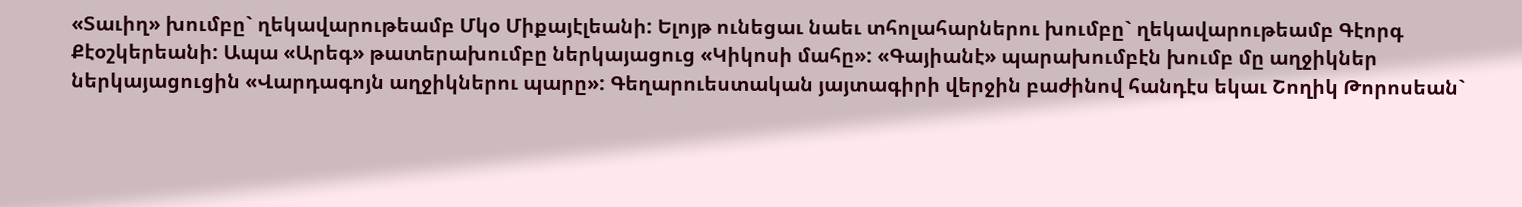«Տաւիղ» խումբը` ղեկավարութեամբ Մկօ Միքայէլեանի: Ելոյթ ունեցաւ նաեւ տհոլահարներու խումբը` ղեկավարութեամբ Գէորգ Քէօշկերեանի: Ապա «Արեգ» թատերախումբը ներկայացուց «Կիկոսի մահը»: «Գայիանէ» պարախումբէն խումբ մը աղջիկներ ներկայացուցին «Վարդագոյն աղջիկներու պարը»: Գեղարուեստական յայտագիրի վերջին բաժինով հանդէս եկաւ Շողիկ Թորոսեան`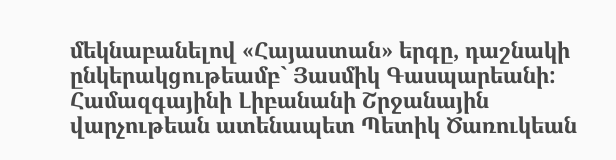մեկնաբանելով «Հայաստան» երգը, դաշնակի ընկերակցութեամբ` Յասմիկ Գասպարեանի:
Համազգայինի Լիբանանի Շրջանային վարչութեան ատենապետ Պետիկ Ծառուկեան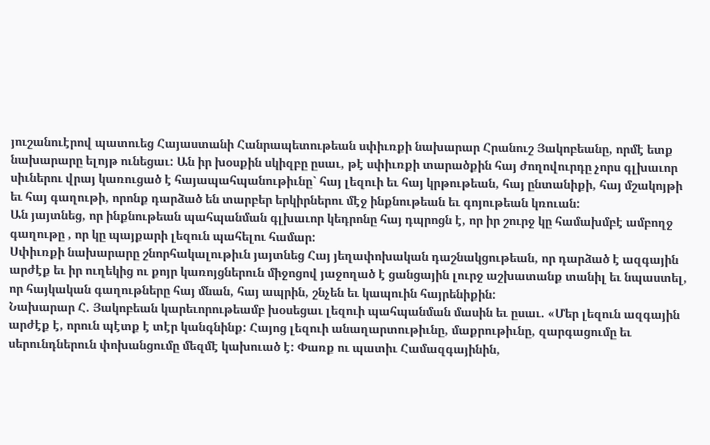յուշանուէրով պատուեց Հայաստանի Հանրապետութեան սփիւռքի նախարար Հրանուշ Յակոբեանը, որմէ ետք նախարարը ելոյթ ունեցաւ: Ան իր խօսքին սկիզբը ըսաւ, թէ սփիւռքի տարածքին հայ ժողովուրդը չորս գլխաւոր սիւներու վրայ կառուցած է հայապահպանութիւնը` հայ լեզուի եւ հայ կրթութեան, հայ ընտանիքի, հայ մշակոյթի եւ հայ գաղութի, որոնք դարձած են տարբեր երկիրներու մէջ ինքնութեան եւ գոյութեան կռուան:
Ան յայտնեց, որ ինքնութեան պահպանման գլխաւոր կեդրոնը հայ դպրոցն է, որ իր շուրջ կը համախմբէ ամբողջ գաղութը , որ կը պայքարի լեզուն պահելու համար:
Սփիւռքի նախարարը շնորհակալութիւն յայտնեց Հայ յեղափոխական դաշնակցութեան, որ դարձած է ազգային արժէք եւ իր ուղեկից ու քոյր կառոյցներուն միջոցով յաջողած է ցանցային լուրջ աշխատանք տանիլ եւ նպաստել, որ հայկական գաղութները հայ մնան, հայ ապրին, շնչեն եւ կապուին հայրենիքին:
Նախարար Հ. Յակոբեան կարեւորութեամբ խօսեցաւ լեզուի պահպանման մասին եւ ըսաւ. «Մեր լեզուն ազգային արժէք է, որուն պէտք է տէր կանգնինք: Հայոց լեզուի անաղարտութիւնը, մաքրութիւնը, զարգացումը եւ սերունդներուն փոխանցումը մեզմէ կախուած է: Փառք ու պատիւ Համազգայինին,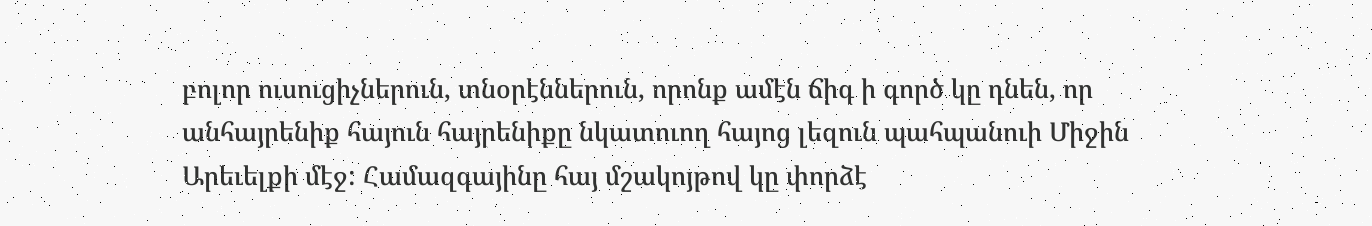բոլոր ուսուցիչներուն, տնօրէններուն, որոնք ամէն ճիգ ի գործ կը դնեն, որ անհայրենիք հայուն հայրենիքը նկատուող հայոց լեզուն պահպանուի Միջին Արեւելքի մէջ: Համազգայինը հայ մշակոյթով կը փորձէ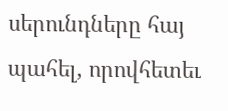սերունդները հայ պահել, որովհետեւ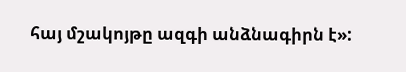հայ մշակոյթը ազգի անձնագիրն է»: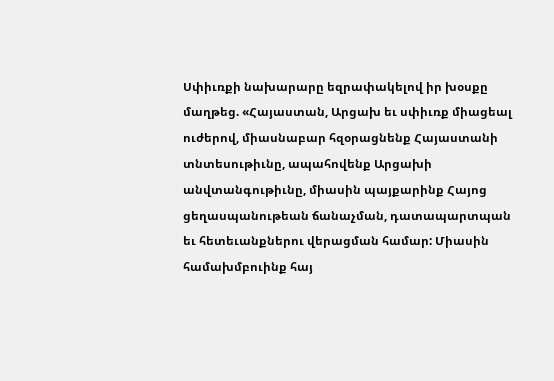Սփիւռքի նախարարը եզրափակելով իր խօսքը մաղթեց. «Հայաստան, Արցախ եւ սփիւռք միացեալ ուժերով, միասնաբար հզօրացնենք Հայաստանի տնտեսութիւնը, ապահովենք Արցախի անվտանգութիւնը, միասին պայքարինք Հայոց ցեղասպանութեան ճանաչման, դատապարտպան եւ հետեւանքներու վերացման համար: Միասին համախմբուինք հայ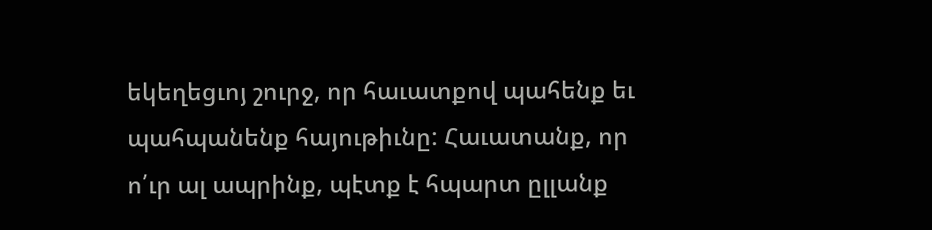եկեղեցւոյ շուրջ, որ հաւատքով պահենք եւ պահպանենք հայութիւնը: Հաւատանք, որ ո՛ւր ալ ապրինք, պէտք է հպարտ ըլլանք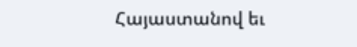Հայաստանով եւ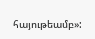հայութեամբ»: